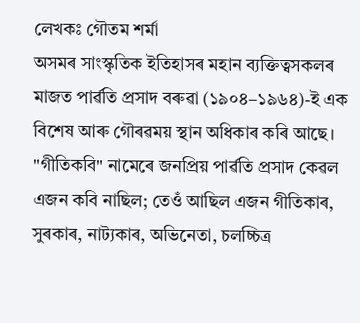লেখকঃ গৌতম শৰ্মা
অসমৰ সাংস্কৃতিক ইতিহাসৰ মহান ব্যক্তিত্বসকলৰ মাজত পাৰ্ৱতি প্ৰসাদ বৰুৱা (১৯০৪–১৯৬৪)-ই এক বিশেষ আৰু গৌৰৱময় স্থান অধিকাৰ কৰি আছে। "গীতিকবি" নামেৰে জনপ্ৰিয় পাৰ্ৱতি প্ৰসাদ কেৱল এজন কবি নাছিল; তেওঁ আছিল এজন গীতিকাৰ, সুৰকাৰ, নাট্যকাৰ, অভিনেতা, চলচ্চিত্ৰ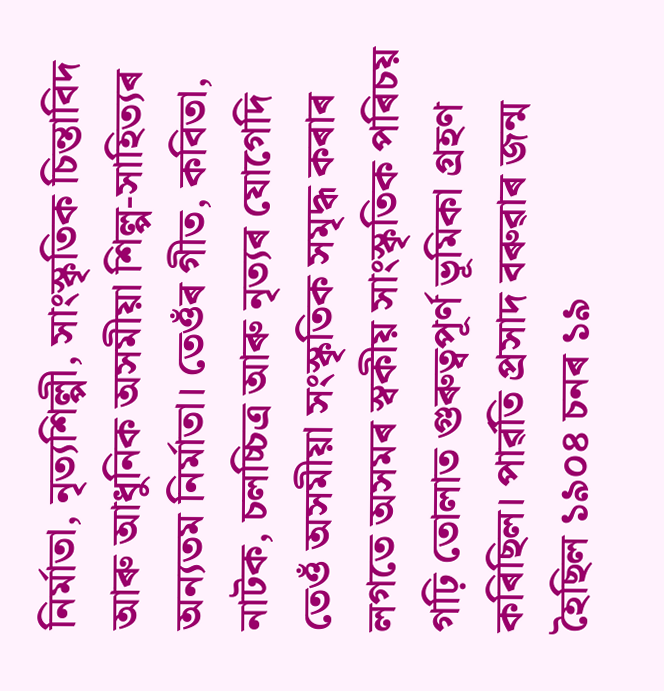নিৰ্মাতা, নৃত্যশিল্পী, সাংস্কৃতিক চিন্তাবিদ আৰু আধুনিক অসমীয়া শিল্প-সাহিত্যৰ অন্যতম নিৰ্মাতা। তেওঁৰ গীত, কবিতা, নাটক, চলচ্চিত্ৰ আৰু নৃত্যৰ যোগেদি তেওঁ অসমীয়া সংস্কৃতিক সমৃদ্ধ কৰাৰ লগতে অসমৰ স্বকীয় সাংস্কৃতিক পৰিচয় গঢ়ি তোলাত গুৰুত্বপূৰ্ণ ভূমিকা গ্ৰহণ কৰিছিল। পাৰ্ৱতি প্ৰসাদ বৰুৱাৰ জন্ম হৈছিল ১৯০৪ চনৰ ১৯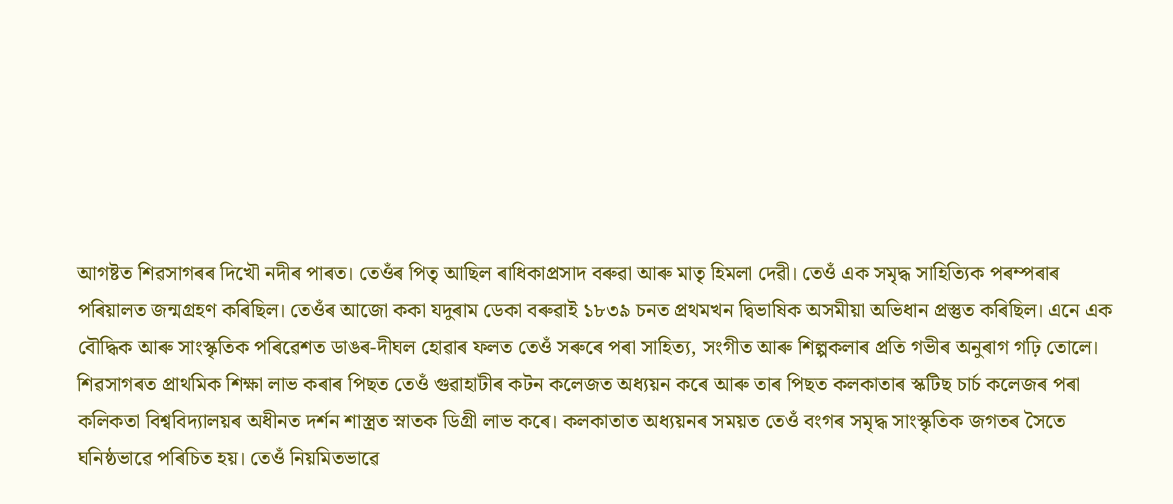আগষ্টত শিৱসাগৰৰ দিখৌ নদীৰ পাৰত। তেওঁৰ পিতৃ আছিল ৰাধিকাপ্ৰসাদ বৰুৱা আৰু মাতৃ হিমলা দেৱী। তেওঁ এক সমৃদ্ধ সাহিত্যিক পৰম্পৰাৰ পৰিয়ালত জন্মগ্ৰহণ কৰিছিল। তেওঁৰ আজো ককা যদুৰাম ডেকা বৰুৱাই ১৮৩৯ চনত প্ৰথমখন দ্বিভাষিক অসমীয়া অভিধান প্ৰস্তুত কৰিছিল। এনে এক বৌদ্ধিক আৰু সাংস্কৃতিক পৰিৱেশত ডাঙৰ-দীঘল হোৱাৰ ফলত তেওঁ সৰুৰে পৰা সাহিত্য, সংগীত আৰু শিল্পকলাৰ প্ৰতি গভীৰ অনুৰাগ গঢ়ি তোলে।
শিৱসাগৰত প্ৰাথমিক শিক্ষা লাভ কৰাৰ পিছত তেওঁ গুৱাহাটীৰ কটন কলেজত অধ্যয়ন কৰে আৰু তাৰ পিছত কলকাতাৰ স্কটিছ চাৰ্চ কলেজৰ পৰা কলিকতা বিশ্ববিদ্যালয়ৰ অধীনত দৰ্শন শাস্ত্ৰত স্নাতক ডিগ্ৰী লাভ কৰে। কলকাতাত অধ্যয়নৰ সময়ত তেওঁ বংগৰ সমৃদ্ধ সাংস্কৃতিক জগতৰ সৈতে ঘনিষ্ঠভাৱে পৰিচিত হয়। তেওঁ নিয়মিতভাৱে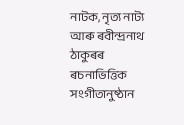নাটক, নৃত্য নাট্য আৰু ৰবীন্দ্ৰনাথ ঠাকুৰৰ ৰচনাভিত্তিক সংগীতানুষ্ঠান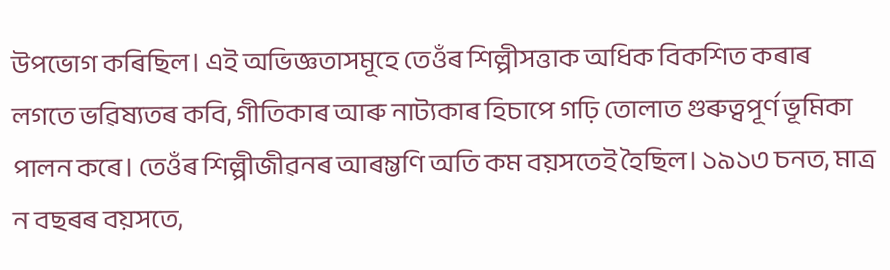উপভোগ কৰিছিল। এই অভিজ্ঞতাসমূহে তেওঁৰ শিল্পীসত্তাক অধিক বিকশিত কৰাৰ লগতে ভৱিষ্যতৰ কবি, গীতিকাৰ আৰু নাট্যকাৰ হিচাপে গঢ়ি তোলাত গুৰুত্বপূৰ্ণ ভূমিকা পালন কৰে। তেওঁৰ শিল্পীজীৱনৰ আৰম্ভণি অতি কম বয়সতেই হৈছিল। ১৯১৩ চনত, মাত্ৰ ন বছৰৰ বয়সতে,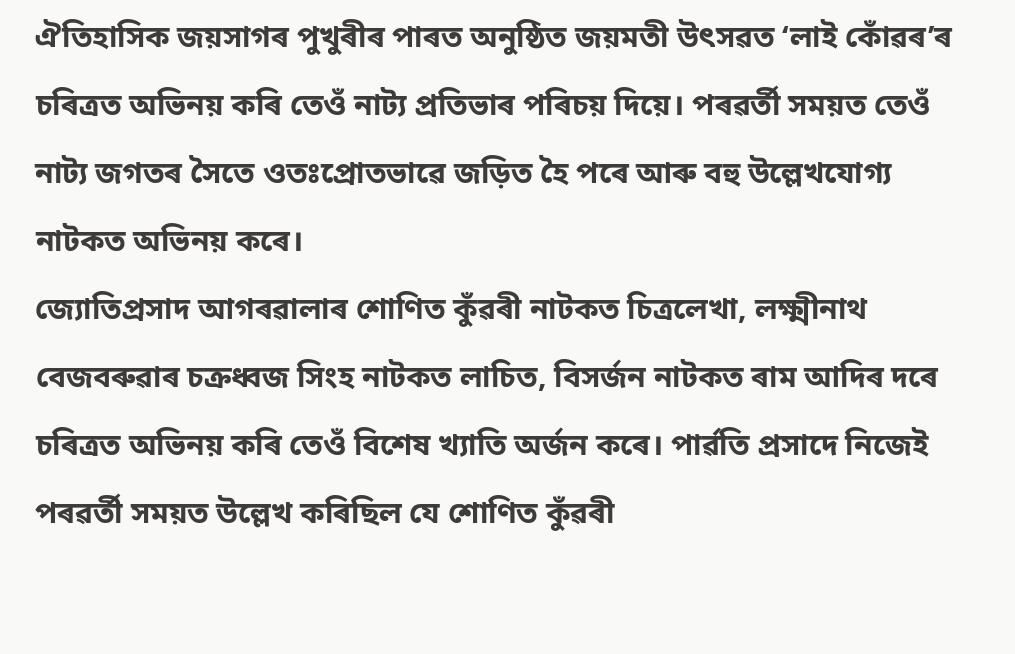ঐতিহাসিক জয়সাগৰ পুখুৰীৰ পাৰত অনুষ্ঠিত জয়মতী উৎসৱত ‘লাই কোঁৱৰ’ৰ চৰিত্ৰত অভিনয় কৰি তেওঁ নাট্য প্ৰতিভাৰ পৰিচয় দিয়ে। পৰৱৰ্তী সময়ত তেওঁ নাট্য জগতৰ সৈতে ওতঃপ্ৰোতভাৱে জড়িত হৈ পৰে আৰু বহু উল্লেখযোগ্য নাটকত অভিনয় কৰে।
জ্যোতিপ্ৰসাদ আগৰৱালাৰ শোণিত কুঁৱৰী নাটকত চিত্ৰলেখা, লক্ষ্মীনাথ বেজবৰুৱাৰ চক্ৰধ্বজ সিংহ নাটকত লাচিত, বিসৰ্জন নাটকত ৰাম আদিৰ দৰে চৰিত্ৰত অভিনয় কৰি তেওঁ বিশেষ খ্যাতি অৰ্জন কৰে। পাৰ্ৱতি প্ৰসাদে নিজেই পৰৱৰ্তী সময়ত উল্লেখ কৰিছিল যে শোণিত কুঁৱৰী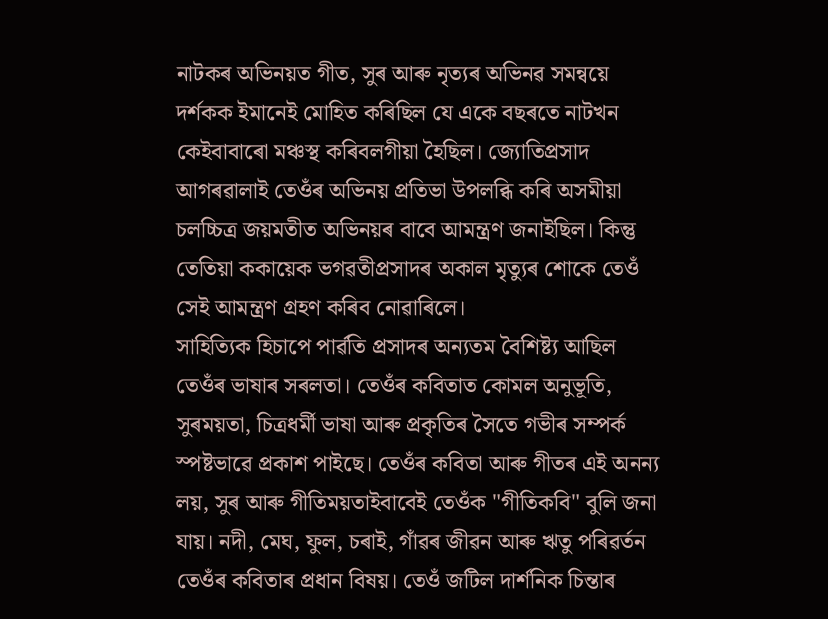নাটকৰ অভিনয়ত গীত, সুৰ আৰু নৃত্যৰ অভিনৱ সমন্বয়ে দৰ্শকক ইমানেই মোহিত কৰিছিল যে একে বছৰতে নাটখন কেইবাবাৰো মঞ্চস্থ কৰিবলগীয়া হৈছিল। জ্যোতিপ্ৰসাদ আগৰৱালাই তেওঁৰ অভিনয় প্ৰতিভা উপলব্ধি কৰি অসমীয়া চলচ্চিত্ৰ জয়মতীত অভিনয়ৰ বাবে আমন্ত্ৰণ জনাইছিল। কিন্তু তেতিয়া ককায়েক ভগৱতীপ্ৰসাদৰ অকাল মৃত্যুৰ শোকে তেওঁ সেই আমন্ত্ৰণ গ্ৰহণ কৰিব নোৱাৰিলে।
সাহিত্যিক হিচাপে পাৰ্ৱতি প্ৰসাদৰ অন্যতম বৈশিষ্ট্য আছিল তেওঁৰ ভাষাৰ সৰলতা। তেওঁৰ কবিতাত কোমল অনুভূতি, সুৰময়তা, চিত্ৰধৰ্মী ভাষা আৰু প্ৰকৃতিৰ সৈতে গভীৰ সম্পৰ্ক স্পষ্টভাৱে প্ৰকাশ পাইছে। তেওঁৰ কবিতা আৰু গীতৰ এই অনন্য লয়, সুৰ আৰু গীতিময়তাইবাবেই তেওঁক "গীতিকবি" বুলি জনা যায়। নদী, মেঘ, ফুল, চৰাই, গাঁৱৰ জীৱন আৰু ঋতু পৰিৱৰ্তন তেওঁৰ কবিতাৰ প্ৰধান বিষয়। তেওঁ জটিল দাৰ্শনিক চিন্তাৰ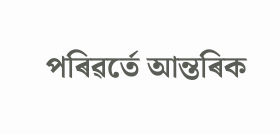পৰিৱৰ্তে আন্তৰিক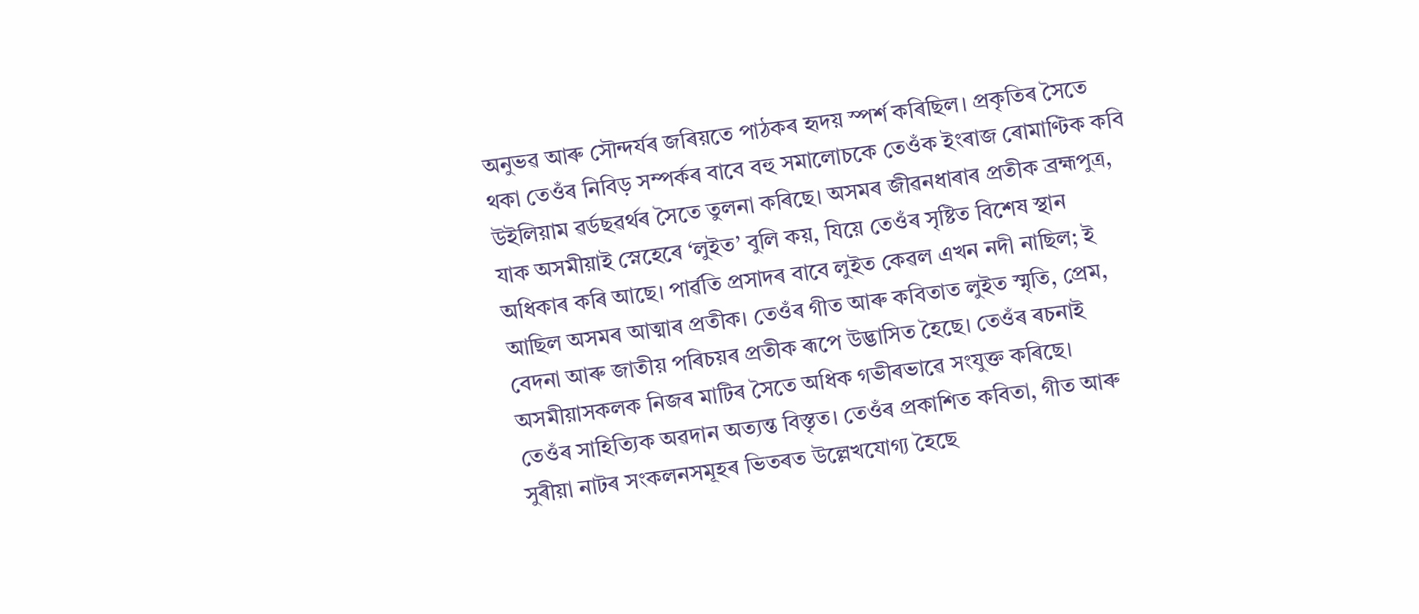অনুভৱ আৰু সৌন্দৰ্যৰ জৰিয়তে পাঠকৰ হৃদয় স্পৰ্শ কৰিছিল। প্ৰকৃতিৰ সৈতে থকা তেওঁৰ নিবিড় সম্পৰ্কৰ বাবে বহু সমালোচকে তেওঁক ইংৰাজ ৰোমাণ্টিক কবি উইলিয়াম ৱৰ্ডছৱৰ্থৰ সৈতে তুলনা কৰিছে। অসমৰ জীৱনধাৰাৰ প্ৰতীক ব্ৰহ্মপুত্ৰ, যাক অসমীয়াই স্নেহেৰে ‘লুইত’ বুলি কয়, যিয়ে তেওঁৰ সৃষ্টিত বিশেষ স্থান অধিকাৰ কৰি আছে। পাৰ্ৱতি প্ৰসাদৰ বাবে লুইত কেৱল এখন নদী নাছিল; ই আছিল অসমৰ আত্মাৰ প্ৰতীক। তেওঁৰ গীত আৰু কবিতাত লুইত স্মৃতি, প্ৰেম, বেদনা আৰু জাতীয় পৰিচয়ৰ প্ৰতীক ৰূপে উদ্ভাসিত হৈছে। তেওঁৰ ৰচনাই অসমীয়াসকলক নিজৰ মাটিৰ সৈতে অধিক গভীৰভাৱে সংযুক্ত কৰিছে।
তেওঁৰ সাহিত্যিক অৱদান অত্যন্ত বিস্তৃত। তেওঁৰ প্ৰকাশিত কবিতা, গীত আৰু সুৰীয়া নাটৰ সংকলনসমূহৰ ভিতৰত উল্লেখযোগ্য হৈছে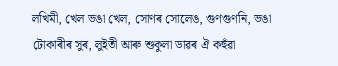লখিমী, খেল ভঙা খেল, সোণৰ সোলেঙ, গুণগুণনি, ভঙা টোকাৰীৰ সুৰ, লুইতী আৰু শুকুলা ডাৱৰ ঐ কহুঁৱা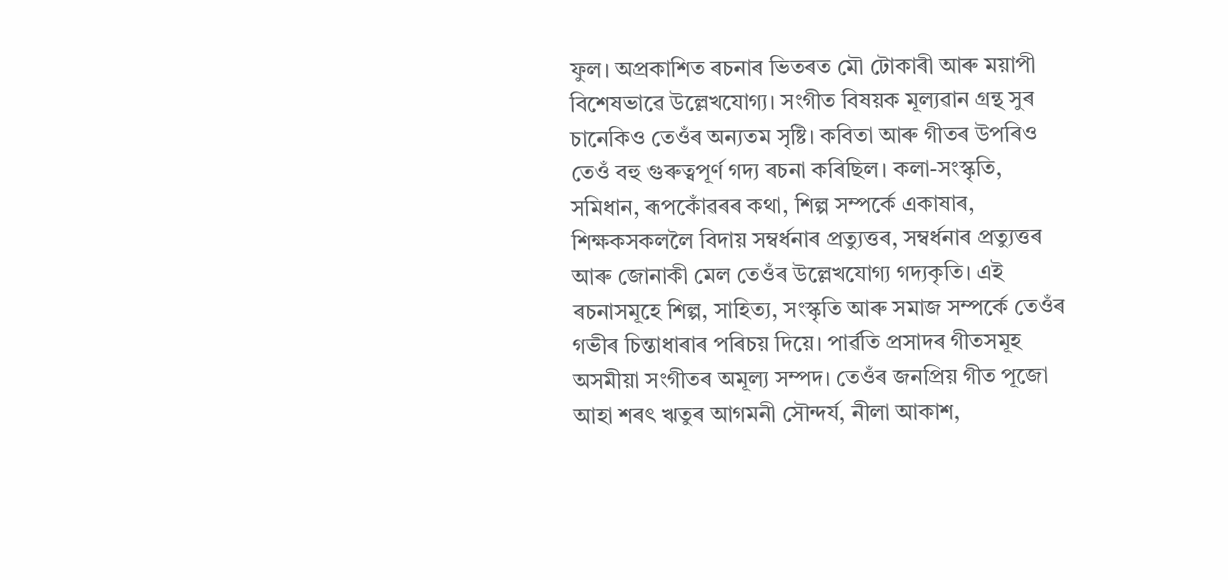ফুল। অপ্ৰকাশিত ৰচনাৰ ভিতৰত মৌ টোকাৰী আৰু ময়াপী বিশেষভাৱে উল্লেখযোগ্য। সংগীত বিষয়ক মূল্যৱান গ্ৰন্থ সুৰ চানেকিও তেওঁৰ অন্যতম সৃষ্টি। কবিতা আৰু গীতৰ উপৰিও তেওঁ বহু গুৰুত্বপূৰ্ণ গদ্য ৰচনা কৰিছিল। কলা-সংস্কৃতি, সমিধান, ৰূপকোঁৱৰৰ কথা, শিল্প সম্পৰ্কে একাষাৰ, শিক্ষকসকললৈ বিদায় সম্বৰ্ধনাৰ প্ৰত্যুত্তৰ, সম্বৰ্ধনাৰ প্ৰত্যুত্তৰ আৰু জোনাকী মেল তেওঁৰ উল্লেখযোগ্য গদ্যকৃতি। এই ৰচনাসমূহে শিল্প, সাহিত্য, সংস্কৃতি আৰু সমাজ সম্পৰ্কে তেওঁৰ গভীৰ চিন্তাধাৰাৰ পৰিচয় দিয়ে। পাৰ্ৱতি প্ৰসাদৰ গীতসমূহ অসমীয়া সংগীতৰ অমূল্য সম্পদ। তেওঁৰ জনপ্ৰিয় গীত পূজো আহা শৰৎ ঋতুৰ আগমনী সৌন্দৰ্য, নীলা আকাশ,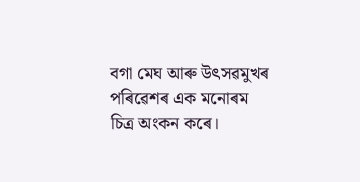বগা মেঘ আৰু উৎসৱমুখৰ পৰিৱেশৰ এক মনোৰম চিত্ৰ অংকন কৰে।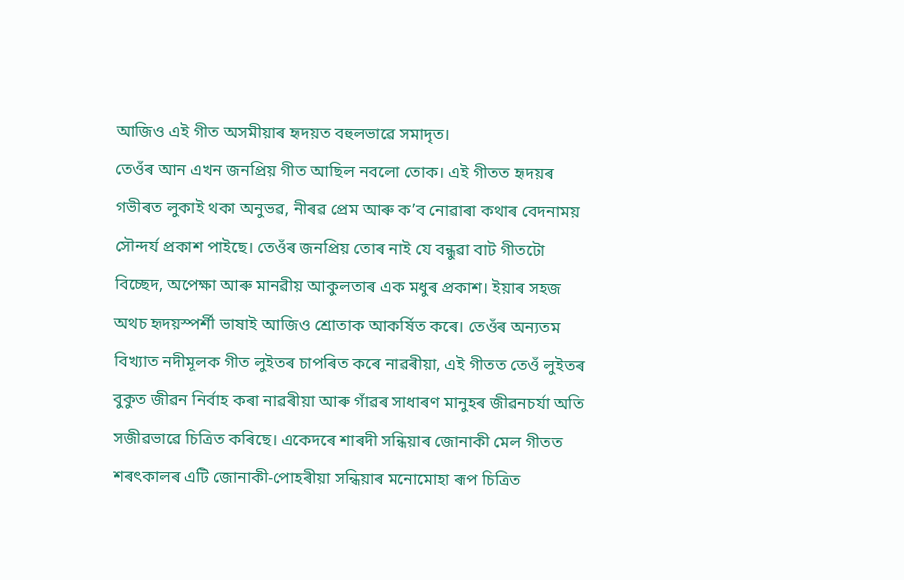আজিও এই গীত অসমীয়াৰ হৃদয়ত বহুলভাৱে সমাদৃত।
তেওঁৰ আন এখন জনপ্ৰিয় গীত আছিল নবলো তোক। এই গীতত হৃদয়ৰ গভীৰত লুকাই থকা অনুভৱ, নীৰৱ প্ৰেম আৰু ক’ব নোৱাৰা কথাৰ বেদনাময় সৌন্দৰ্য প্ৰকাশ পাইছে। তেওঁৰ জনপ্ৰিয় তোৰ নাই যে বন্ধুৱা বাট গীতটো বিচ্ছেদ, অপেক্ষা আৰু মানৱীয় আকুলতাৰ এক মধুৰ প্ৰকাশ। ইয়াৰ সহজ অথচ হৃদয়স্পৰ্শী ভাষাই আজিও শ্ৰোতাক আকৰ্ষিত কৰে। তেওঁৰ অন্যতম বিখ্যাত নদীমূলক গীত লুইতৰ চাপৰিত কৰে নাৱৰীয়া, এই গীতত তেওঁ লুইতৰ বুকুত জীৱন নিৰ্বাহ কৰা নাৱৰীয়া আৰু গাঁৱৰ সাধাৰণ মানুহৰ জীৱনচৰ্যা অতি সজীৱভাৱে চিত্ৰিত কৰিছে। একেদৰে শাৰদী সন্ধিয়াৰ জোনাকী মেল গীতত শৰৎকালৰ এটি জোনাকী-পোহৰীয়া সন্ধিয়াৰ মনোমোহা ৰূপ চিত্ৰিত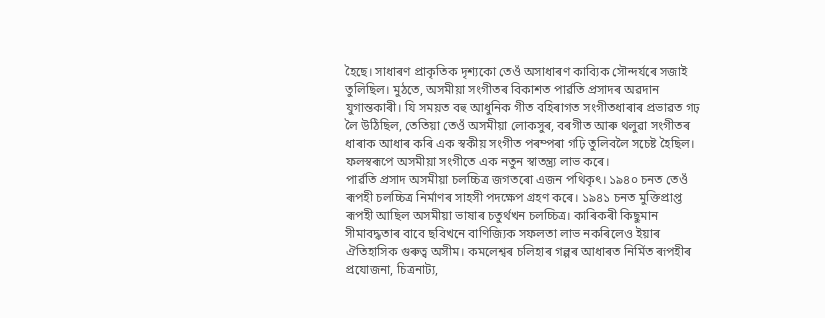হৈছে। সাধাৰণ প্ৰাকৃতিক দৃশ্যকো তেওঁ অসাধাৰণ কাব্যিক সৌন্দৰ্যৰে সজাই তুলিছিল। মুঠতে, অসমীয়া সংগীতৰ বিকাশত পাৰ্ৱতি প্ৰসাদৰ অৱদান যুগান্তকাৰী। যি সময়ত বহু আধুনিক গীত বহিৰাগত সংগীতধাৰাৰ প্ৰভাৱত গঢ় লৈ উঠিছিল, তেতিয়া তেওঁ অসমীয়া লোকসুৰ, বৰগীত আৰু থলুৱা সংগীতৰ ধাৰাক আধাৰ কৰি এক স্বকীয় সংগীত পৰম্পৰা গঢ়ি তুলিবলৈ সচেষ্ট হৈছিল। ফলস্বৰূপে অসমীয়া সংগীতে এক নতুন স্বাতন্ত্ৰ্য লাভ কৰে।
পাৰ্ৱতি প্ৰসাদ অসমীয়া চলচ্চিত্ৰ জগতৰো এজন পথিকৃৎ। ১৯৪০ চনত তেওঁ ৰূপহী চলচ্চিত্ৰ নিৰ্মাণৰ সাহসী পদক্ষেপ গ্ৰহণ কৰে। ১৯৪১ চনত মুক্তিপ্ৰাপ্ত ৰূপহী আছিল অসমীয়া ভাষাৰ চতুৰ্থখন চলচ্চিত্ৰ। কাৰিকৰী কিছুমান সীমাবদ্ধতাৰ বাবে ছবিখনে বাণিজ্যিক সফলতা লাভ নকৰিলেও ইয়াৰ ঐতিহাসিক গুৰুত্ব অসীম। কমলেশ্বৰ চলিহাৰ গল্পৰ আধাৰত নিৰ্মিত ৰূপহীৰ প্ৰযোজনা, চিত্ৰনাট্য,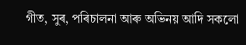গীত, সুৰ, পৰিচালনা আৰু অভিনয় আদি সকলো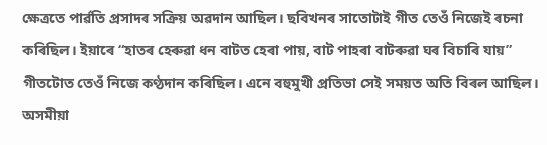ক্ষেত্ৰতে পাৰ্ৱতি প্ৰসাদৰ সক্ৰিয় অৱদান আছিল। ছবিখনৰ সাতোটাই গীত তেওঁ নিজেই ৰচনা কৰিছিল। ইয়াৰে “হাতৰ হেৰুৱা ধন বাটত হেৰা পায়, বাট পাহৰা বাটৰুৱা ঘৰ বিচাৰি যায়” গীতটোত তেওঁ নিজে কণ্ঠদান কৰিছিল। এনে বহুমুখী প্ৰতিভা সেই সময়ত অতি বিৰল আছিল।
অসমীয়া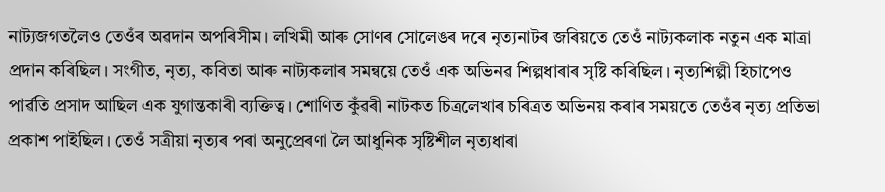নাট্যজগতলৈও তেওঁৰ অৱদান অপৰিসীম। লখিমী আৰু সোণৰ সোলেঙৰ দৰে নৃত্যনাটৰ জৰিয়তে তেওঁ নাট্যকলাক নতুন এক মাত্ৰা প্ৰদান কৰিছিল। সংগীত, নৃত্য, কবিতা আৰু নাট্যকলাৰ সমন্বয়ে তেওঁ এক অভিনৱ শিল্পধাৰাৰ সৃষ্টি কৰিছিল। নৃত্যশিল্পী হিচাপেও পাৰ্ৱতি প্ৰসাদ আছিল এক যুগান্তকাৰী ব্যক্তিত্ব। শোণিত কুঁৱৰী নাটকত চিত্ৰলেখাৰ চৰিত্ৰত অভিনয় কৰাৰ সময়তে তেওঁৰ নৃত্য প্ৰতিভা প্ৰকাশ পাইছিল। তেওঁ সত্ৰীয়া নৃত্যৰ পৰা অনুপ্ৰেৰণা লৈ আধুনিক সৃষ্টিশীল নৃত্যধাৰা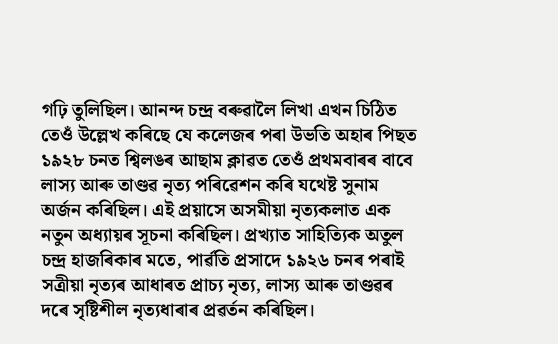গঢ়ি তুলিছিল। আনন্দ চন্দ্ৰ বৰুৱালৈ লিখা এখন চিঠিত তেওঁ উল্লেখ কৰিছে যে কলেজৰ পৰা উভতি অহাৰ পিছত ১৯২৮ চনত শ্বিলঙৰ আছাম ক্লাৱত তেওঁ প্ৰথমবাৰৰ বাবে লাস্য আৰু তাণ্ডৱ নৃত্য পৰিৱেশন কৰি যথেষ্ট সুনাম অৰ্জন কৰিছিল। এই প্ৰয়াসে অসমীয়া নৃত্যকলাত এক নতুন অধ্যায়ৰ সূচনা কৰিছিল। প্ৰখ্যাত সাহিত্যিক অতুল চন্দ্ৰ হাজৰিকাৰ মতে, পাৰ্ৱতি প্ৰসাদে ১৯২৬ চনৰ পৰাই সত্ৰীয়া নৃত্যৰ আধাৰত প্ৰাচ্য নৃত্য, লাস্য আৰু তাণ্ডৱৰ দৰে সৃষ্টিশীল নৃত্যধাৰাৰ প্ৰৱৰ্তন কৰিছিল।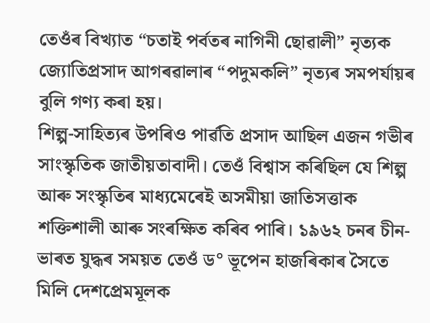তেওঁৰ বিখ্যাত “চতাই পৰ্বতৰ নাগিনী ছোৱালী” নৃত্যক জ্যোতিপ্ৰসাদ আগৰৱালাৰ “পদুমকলি” নৃত্যৰ সমপৰ্যায়ৰ বুলি গণ্য কৰা হয়।
শিল্প-সাহিত্যৰ উপৰিও পাৰ্ৱতি প্ৰসাদ আছিল এজন গভীৰ সাংস্কৃতিক জাতীয়তাবাদী। তেওঁ বিশ্বাস কৰিছিল যে শিল্প আৰু সংস্কৃতিৰ মাধ্যমেৰেই অসমীয়া জাতিসত্তাক শক্তিশালী আৰু সংৰক্ষিত কৰিব পাৰি। ১৯৬২ চনৰ চীন-ভাৰত যুদ্ধৰ সময়ত তেওঁ ড° ভূপেন হাজৰিকাৰ সৈতে মিলি দেশপ্ৰেমমূলক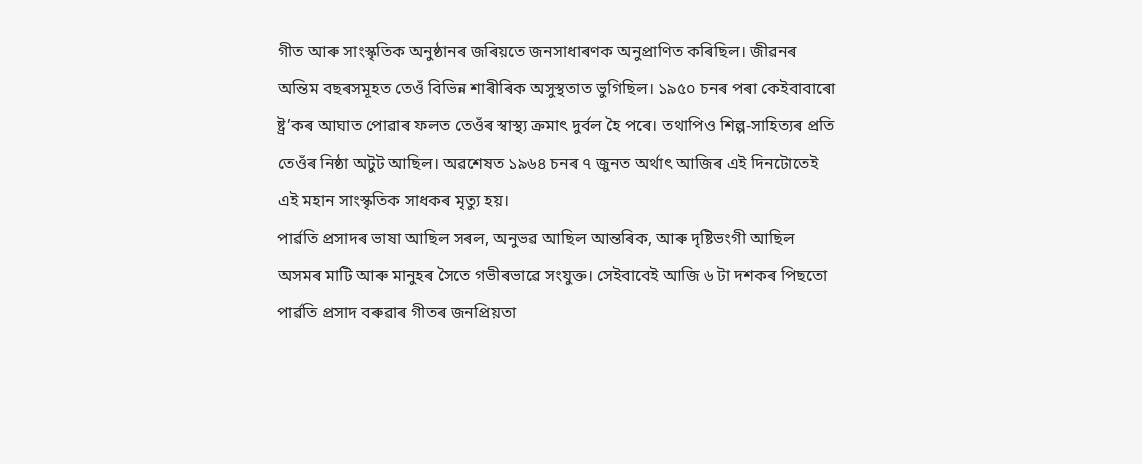গীত আৰু সাংস্কৃতিক অনুষ্ঠানৰ জৰিয়তে জনসাধাৰণক অনুপ্ৰাণিত কৰিছিল। জীৱনৰ অন্তিম বছৰসমূহত তেওঁ বিভিন্ন শাৰীৰিক অসুস্থতাত ভুগিছিল। ১৯৫০ চনৰ পৰা কেইবাবাৰো ষ্ট্ৰ’কৰ আঘাত পোৱাৰ ফলত তেওঁৰ স্বাস্থ্য ক্ৰমাৎ দুৰ্বল হৈ পৰে। তথাপিও শিল্প-সাহিত্যৰ প্ৰতি তেওঁৰ নিষ্ঠা অটুট আছিল। অৱশেষত ১৯৬৪ চনৰ ৭ জুনত অৰ্থাৎ আজিৰ এই দিনটোতেই এই মহান সাংস্কৃতিক সাধকৰ মৃত্যু হয়।
পাৰ্ৱতি প্ৰসাদৰ ভাষা আছিল সৰল, অনুভৱ আছিল আন্তৰিক, আৰু দৃষ্টিভংগী আছিল অসমৰ মাটি আৰু মানুহৰ সৈতে গভীৰভাৱে সংযুক্ত। সেইবাবেই আজি ৬ টা দশকৰ পিছতো পাৰ্ৱতি প্ৰসাদ বৰুৱাৰ গীতৰ জনপ্ৰিয়তা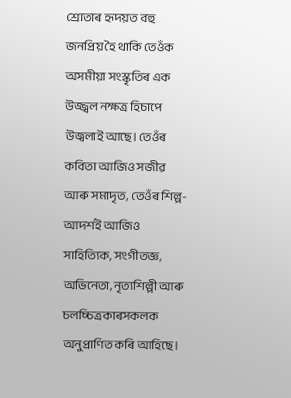শ্ৰোতাৰ হৃদয়ত বহু জনপ্রিয় হৈ থাকি তেওঁক অসমীয়া সংস্কৃতিৰ এক উজ্জ্বল নক্ষত্ৰ হিচাপে উজ্বলাই আছে। তেওঁৰ কবিতা আজিও সজীৱ আৰু সমাদৃত, তেওঁৰ শিল্প-আদৰ্শই আজিও সাহিত্যিক, সংগীতজ্ঞ, অভিনেতা, নৃত্যশিল্পী আৰু চলচ্চিত্ৰকাৰসকলক অনুপ্ৰাণিত কৰি আহিছে।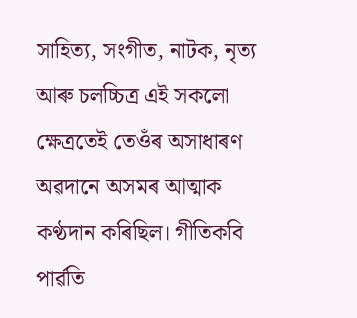সাহিত্য, সংগীত, নাটক, নৃত্য আৰু চলচ্চিত্ৰ এই সকলো ক্ষেত্ৰতেই তেওঁৰ অসাধাৰণ অৱদানে অসমৰ আত্মাক কণ্ঠদান কৰিছিল। গীতিকবি পাৰ্ৱতি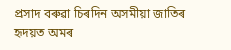প্ৰসাদ বৰুৱা চিৰদিন অসমীয়া জাতিৰ হৃদয়ত অমৰ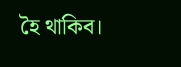হৈ থাকিব।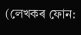(লেখকৰ ফোন: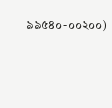৯৯৫৪০-০০২০০)